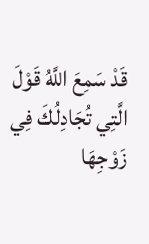قَدْ سَمِعَ اللَّهُ قَوْلَ الَّتِي تُجَادِلُكَ فِي زَوْجِهَا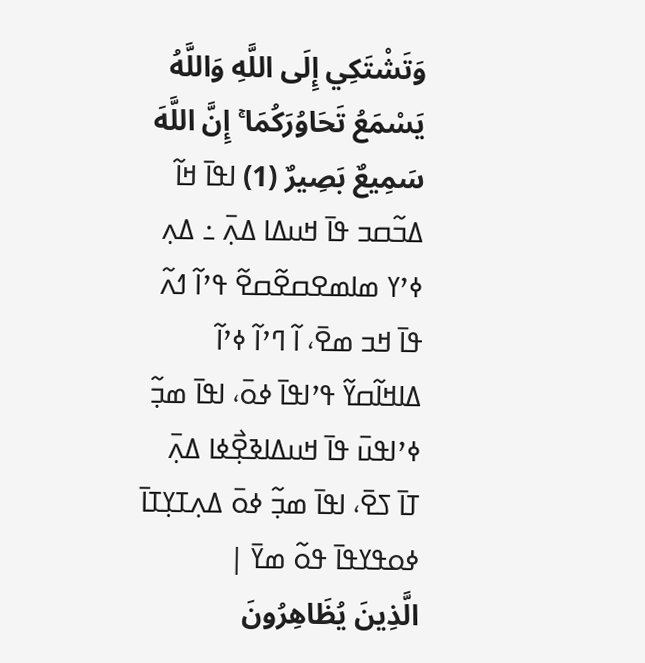وَتَشْتَكِي إِلَى اللَّهِ وَاللَّهُ يَسْمَعُ تَحَاوُرَكُمَا ۚ إِنَّ اللَّهَ سَمِيعٌ بَصِيرٌ (1) ߊߟߊ߫ ߞߊ߬ ߡߏ߬ߛߏ ߟߊ߫ ߞߎߡߊ ߡߍ߲߫ ߸ ߡߍ߲ ߦߴߌ ߘߊߘߐߛߐ߬ߛߐ߬ ߟߴߊ߬ ߗߍ߬ ߟߊ߫ ߞߏ ߘߐ߫، ߊ߬ ߣߴߊ߬ ߦߴߊ߬ ߡߊߞߊ߬ߛߌ߬ ߟߴߊߟߊ߫ ߦߋ߫، ߊߟߊ߫ ߘߏ߲߬ ߦߴߊߟߎ߫ ߟߊ߫ ߞߎߡߊߢߐ߲߯ߦߊ ߡߍ߲߫ ߠߊ߫ ߖߐ߫، ߊߟߊ߫ ߘߏ߲߬ ߦߋ߫ ߡߍ߲ߠߌ߲ߠߊ߫ ߦߋߟߌߟߊ߫ ߟߋ߬ ߘߌ߫ |
الَّذِينَ يُظَاهِرُونَ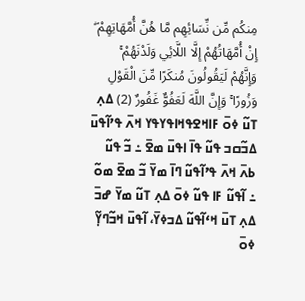مِنكُم مِّن نِّسَائِهِم مَّا هُنَّ أُمَّهَاتِهِمْ ۖ إِنْ أُمَّهَاتُهُمْ إِلَّا اللَّائِي وَلَدْنَهُمْ ۚ وَإِنَّهُمْ لَيَقُولُونَ مُنكَرًا مِّنَ الْقَوْلِ وَزُورًا ۚ وَإِنَّ اللَّهَ لَعَفُوٌّ غَفُورٌ (2) ߡߍ߲ ߠߎ߬ ߦߋ߫ ߓߊߞߐߟߞߊߟߌߟߌ ߞߍ߫ ߟߴߊ߬ߟߎ߫ ߡߏ߬ߛߏ ߟߎ߬ ߟߊ߫ ߊߟߎ߫ ߘߐ߫ ߸ ߏ߬ ߟߎ߬ ߕߍ߫ ߞߍ߫ ߟߴߊ߬ߟߎ߬ ߣߊ߫ ߘߌ߫ ߏ߬ ߘߐ߫ ߘߋ߬ ߸ ߊ߬ߟߎ߬ ߓߊ ߟߎ߬ ߦߋ߫ ߡߍ߲ ߠߎ߬ ߘߌ߫ ߝߏ߫ ߡߍ߲ ߠߎ߫ ߞߵߊ߬ߟߎ߬ ߡߏߦߌ߫، ߊ߬ߟߎ߫ ߞߏ߬ߣߌ߲߬ ߦߋ߫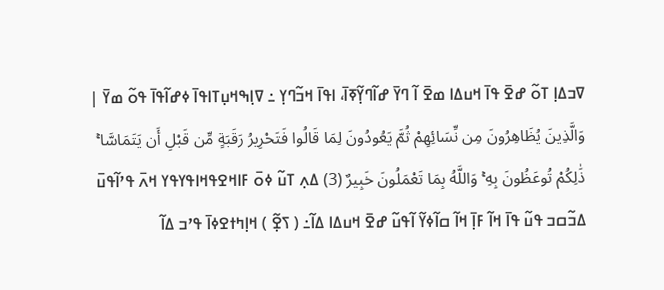ߜߏߡߊ߲ ߠߋ߬ ߝߐ߫ ߟߊ߫ ߞߎߡߊ ߘߐ߫ ߊ߬ ߣߌ߫ ߝߊ߬ߣߌ߲߬ߧߊ߫، ߊߟߊ߫ ߞߏ߬ߣߌ߲ ߸ ߜߊ߲ߒߞߎ߲ߠߊߟߊ߫ ߦߝߊ߬ߟߊ߫ ߟߋ߬ ߘߌ߫ |
وَالَّذِينَ يُظَاهِرُونَ مِن نِّسَائِهِمْ ثُمَّ يَعُودُونَ لِمَا قَالُوا فَتَحْرِيرُ رَقَبَةٍ مِّن قَبْلِ أَن يَتَمَاسَّا ۚ ذَٰلِكُمْ تُوعَظُونَ بِهِ ۚ وَاللَّهُ بِمَا تَعْمَلُونَ خَبِيرٌ (3) ߡߍ߲ ߠߎ߬ ߦߋ߫ ߓߊߞߐߟߞߊߟߌߟߌ ߞߍ߫ ߟߴߊ߬ߟߎ߫ ߡߏ߬ߛߏ ߟߎ߬ ߟߊ߫ ߞߊ߬ ߓߊ߲߫ ߞߊ߬ ߛߊ߬ߦߌ߬ ߊ߬ߟߎ߬ ߝߐ߫ ߞߎߡߊ ߡߊ߬߸ ( ߖߐ߲߬ ) ߞߊ߲ߤߙߐߦߊ߫ ߟߴߏ ߡߊ߬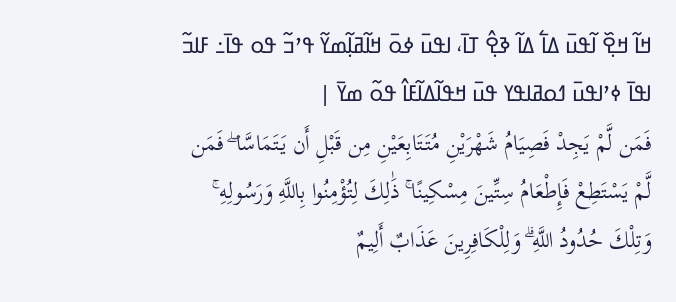ߞߊ߬ ߞߐ߲߰ ߊ߬ߟߎ߫ ߡߊ߱ ߡߊ߬ ߢߐ߲߮ ߠߊ߫، ߊߟߎ߫ ߦߋ߫ ߞߊ߬ߥߊ߲߬ߘߌ߬ ߟߴߏ߬ ߟߋ ߟߊ߫߸ ߓߊߏ߬ ߊߟߊ߫ ߦߴߊߟߎ߫ ߗߋߥߊߟߌ ߟߎ߫ ߞߟߊ߬ߡߊ߬ߓߊ߮ ߟߋ߬ ߘߌ߫ |
فَمَن لَّمْ يَجِدْ فَصِيَامُ شَهْرَيْنِ مُتَتَابِعَيْنِ مِن قَبْلِ أَن يَتَمَاسَّا ۖ فَمَن لَّمْ يَسْتَطِعْ فَإِطْعَامُ سِتِّينَ مِسْكِينًا ۚ ذَٰلِكَ لِتُؤْمِنُوا بِاللَّهِ وَرَسُولِهِ ۚ وَتِلْكَ حُدُودُ اللَّهِ ۗ وَلِلْكَافِرِينَ عَذَابٌ أَلِيمٌ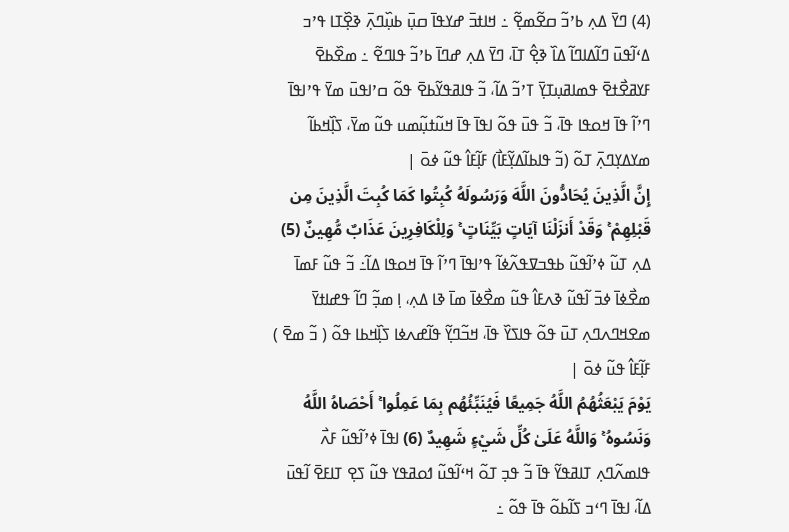(4) ߣߌ߫ ߡߍ߲ ߕߴߏ߬ ߛߐ߬ߘߐ߲߬ ߸ ߞߊߙߏ߫ ߝߌߟߊ߫ ߛߎ߲߫ ߕߎ߲߰ߣߍ߲߫ ߢߐ߲߰ߠߊ ߟߴߏ ߡߵߊ߬ߟߎ߫ ߣߊ߬ߡߊߣߊ߬ ߡߊ߰ ߢߐ߲߮ ߠߊ߫، ߣߌ߫ ߡߍ߲ ߝߣߊ߫ ߕߴߏ߬ ߟߊߣߐ߬ ߸ ߘߐ߰ߕߐ߫ ߓߌߥߐ߯ߙߐ߫ ߟߘߊߥߎ߲ߠߌ߲߫ ߠߴߏ߬ ߡߊ߬، ߏ߬ ߟߊߥߟߌ߬ߕߐ߫ ߟߋ߬ ߛߴߊߟߎ߫ ߘߌ߫ ߟߴߊߟߊ߫ ߣߴߊ߬ ߟߊ߫ ߞߋߟߊ ߟߊ߫، ߏ߬ ߟߎ߫ ߟߋ߬ ߊߟߊ߫ ߟߊ߫ ߞߎ߬ߙߎ߲߬ߘߎ ߟߎ߬ ߘߌ߫، ߖߊ߲߰ߞߕߊ߬ ߘߌߡߌ߲ߣߍ߲߫ ߠߋ߬ (ߏ߬ ߟߊߕߊ߬ߡߌ߲߬ߓߊ߯) ߓߊ߲߬ߓߊ߮ ߟߎ߬ ߦߋ߫ |
إِنَّ الَّذِينَ يُحَادُّونَ اللَّهَ وَرَسُولَهُ كُبِتُوا كَمَا كُبِتَ الَّذِينَ مِن قَبْلِهِمْ ۚ وَقَدْ أَنزَلْنَا آيَاتٍ بَيِّنَاتٍ ۚ وَلِلْكَافِرِينَ عَذَابٌ مُّهِينٌ (5) ߡߍ߲ ߠߎ߬ ߦߴߊ߬ߟߎ߬ ߕߟߏߜߟߍ߬ߦߊ߬ ߟߴߊߟߊ߫ ߣߴߊ߬ ߟߊ߫ ߞߋߟߊ ߡߊ߬߸ ߏ߬ ߟߎ߬ ߓߘߊ߫ ߘߐ߯ߦߊ߫ ߦߏ߫ ߊ߬ߟߎ߬ ߢߍߓߊ߮ ߟߎ߬ ߘߐ߯ߦߊ߫ ߘߊ߫ ߢߊ ߡߍ߲، ߊ߲ ߘߏ߲߬ ߣߊ߬ ߟߝߊߙߌ߫ ߘߐߞߣߍߣߍ߲ ߠߎ߫ ߟߋ߬ ߟߊߖߌ߰ ߟߊ߫، ߞߏ߬ߣߌ߲߬ ߟߊ߬ߝߍߦߊ ߖߊ߲߰ߞߕߊ ߟߋ߬ ( ߏ߬ ߘߐ߫ ) ߓߊ߲߬ߓߊ߮ ߟߎ߬ ߦߋ߫ |
يَوْمَ يَبْعَثُهُمُ اللَّهُ جَمِيعًا فَيُنَبِّئُهُم بِمَا عَمِلُوا ۚ أَحْصَاهُ اللَّهُ وَنَسُوهُ ۚ وَاللَّهُ عَلَىٰ كُلِّ شَيْءٍ شَهِيدٌ (6) ߊߟߊ߫ ߦߴߊ߬ߟߎ߬ ߓߍ߯ ߟߊߘߍ߬ߣߍ߲ ߠߊߥߟߌ߬ ߟߊ߫ ߏ߬ ߟߏ߲ ߠߋ߬ ߞߵߊ߬ߟߎ߬ ߗߋߥߟߌ ߟߎ߬ ߖߐ߲ ߠߊߓߐ߫ ߊ߬ߟߎ߫ ߡߊ߬، ߊߟߊ߫ ߣߵߏ ߖߊ߬ߕߋ߬ ߟߊ߫ ߟߋ߬ ߸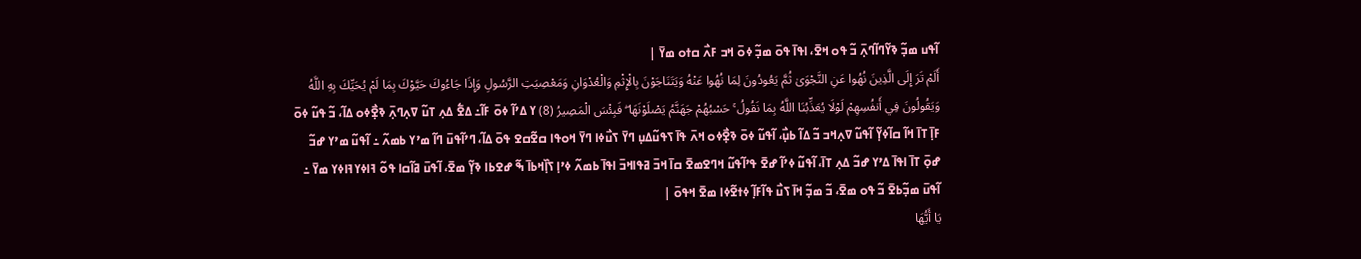ߊ߬ߟߎ ߘߏ߲߬ ߢߌ߬ߣߊ߬ߣߍ߲߫ ߏ߬ ߟߋ ߞߐ߫، ߊߟߊ߫ ߟߋ߫ ߘߏ߲߬ ߦߋ߫ ߞߏ ߓߍ߯ ߛߙߋ ߘߌ߫ |
أَلَمْ تَرَ إِلَى الَّذِينَ نُهُوا عَنِ النَّجْوَىٰ ثُمَّ يَعُودُونَ لِمَا نُهُوا عَنْهُ وَيَتَنَاجَوْنَ بِالْإِثْمِ وَالْعُدْوَانِ وَمَعْصِيَتِ الرَّسُولِ وَإِذَا جَاءُوكَ حَيَّوْكَ بِمَا لَمْ يُحَيِّكَ بِهِ اللَّهُ وَيَقُولُونَ فِي أَنفُسِهِمْ لَوْلَا يُعَذِّبُنَا اللَّهُ بِمَا نَقُولُ ۚ حَسْبُهُمْ جَهَنَّمُ يَصْلَوْنَهَا ۖ فَبِئْسَ الْمَصِيرُ (8) ߌ ߡߴߊ߬ ߦߋ߫ ߓߊ߬߸ ߡߐ߱ ߡߍ߲ ߠߎ߬ ߜߍ߲ߣߍ߲߫ ߢߐ߲߯ߦߋ ߡߊ߬، ߏ߬ ߟߎ߬ ߦߋ߫ ߓߊ߲߫ ߠߊ߫ ߞߊ߬ ߛߊ߬ߦߌ߲߬ ߊ߬ߟߎ߬ ߜߍ߲ߞߏ ߏ߬ ߡߊ߬ ߕߎ߲߯، ߊ߬ߟߎ߬ ߦߋ߫ ߢߐ߲߯ߦߋ ߞߍ߫ ߟߊ߫ ߖߟߎ߬ߡߎ߲ ߣߌ߫ ߖߎ߯ߦߊ ߣߌ߫ ߞߋߟߊ ߛߐ߬ߛߐ ߟߋ߫ ߡߊ߬، ߣߴߊ߬ߟߎ߫ ߣߊ߬ ߘߴߌ ߕߘߍ߬ ߸ ߊ߬ߟߎ߬ ߘߴߌ ߝߏ߬ ߝߋ߲߫ ߠߊ߫ ߊߟߊ߫ ߡߴߌ ߝߏ߬ ߡߍ߲ ߠߊ߫، ߊ߬ߟߎ߬ ߦߴߊ߬ ߝߐ߫ ߟߴߊ߬ߟߎ߬ ߞߣߐߘߐ߫ ߛߊ߫ ߞߏ߫ ߥߟߊߞߏ߫ ߊߟߊ߫ ߕߘߍ߬ ߦߴߊ߲ ߖߊ߲߰ߞߕߊ߫ ߒ߬ ߝߐߕߊ ߢߌ߲߬ ߘߐ߫، ߊ߬ߟߎ߫ ߥߊ߬ߛߊ ߟߋ߬ ߔߊߦߌߔߊߦߌ ߘߌ߫ ߸ ߊ߬ߟߎ߫ ߘߏ߲߬ߕߐ߫ ߏ߬ ߟߋ ߘߐ߫، ߏ߬ ߘߏ߲߬ ߞߊ߫ ߖߎ߯ ߟߊ߬ߓߊ߲߬ ߦߙߐ߬ߦߊ ߘߐ߫ ߞߟߋ߫ |
يَا أَيُّهَا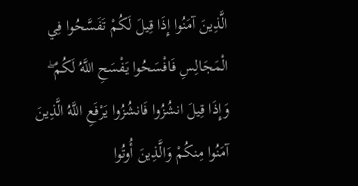الَّذِينَ آمَنُوا إِذَا قِيلَ لَكُمْ تَفَسَّحُوا فِي الْمَجَالِسِ فَافْسَحُوا يَفْسَحِ اللَّهُ لَكُمْ ۖ وَإِذَا قِيلَ انشُزُوا فَانشُزُوا يَرْفَعِ اللَّهُ الَّذِينَ آمَنُوا مِنكُمْ وَالَّذِينَ أُوتُوا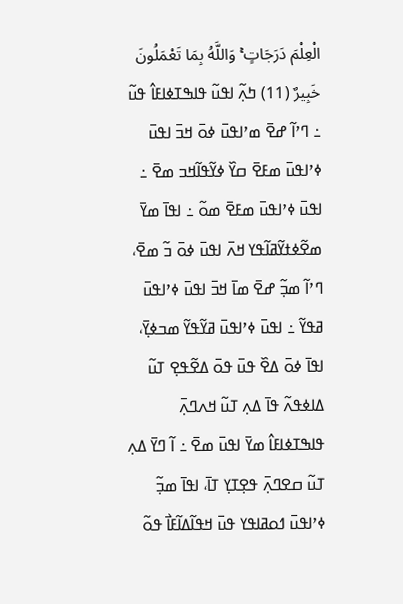الْعِلْمَ دَرَجَاتٍ ۚ وَاللَّهُ بِمَا تَعْمَلُونَ خَبِيرٌ (11) ߤߍ߲߬ ߊߟߎ߬ ߟߊߒߠߦߊߓߊ߮ ߟߎ߬ ߸ ߣߴߊ߬ ߝߐ߫ ߘߴߊߟߎ߫ ߦߋ߫ ߞߏ߫ ߊߟߎ߫ ߦߴߊߟߎ߫ ߘߓߐ߫ ߛߌ߰ ߦߌ߬ߟߊ߬ߞߏ ߘߐ߫ ߸ ߊߟߎ߫ ߦߴߊߟߎ߫ ߘߓߐ߫ ߘߋ߬ ߸ ߊߟߊ߫ ߘߌ߫ ߘߐ߬ߦߙߌ߬ߥߊ߬ߟߌ ߞߍ߫ ߊߟߎ߫ ߦߋ߫ ߏ߬ ߘߐ߫، ߣߴߊ߬ ߘߏ߲߬ ߝߐ߫ ߘߊ߫ ߞߏ߫ ߊߟߎ߫ ߦߴߊߟߎ߫ ߥߟߌ߬ ߸ ߊߟߎ߫ ߦߴߊߟߎ߫ ߥߌ߬ߟߌ߬ ߘߏߦߌ߲߫، ߊߟߊ߫ ߦߋ߫ ߡߐ߰ ߟߎ߫ ߟߋ߫ ߡߐ߬ߟߐ߲ ߠߎ߬ ߡߊߦߟߍ߬ ߟߊ߫ ߡߍ߲ ߠߎ߬ ߞߍߣߍ߲߫ ߟߊߒߠߦߊߓߊ߮ ߘߌ߫ ߊߟߎ߫ ߘߐ߫ ߸ ߊ߬ ߣߌ߫ ߡߍ߲ ߠߎ߬ ߛߐߣߍ߲߫ ߟߐ߲ߠߌ߲ ߠߊ߫، ߊߟߊ߫ ߘߏ߲߬ ߦߴߊߟߎ߫ ߗߋߥߊߟߌ ߟߎ߫ ߞߟߊ߬ߡߊ߬ߓߊ߯ ߟߋ߬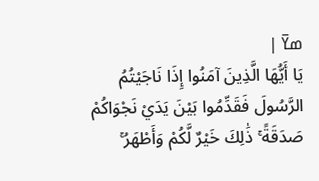ߘߌ߫ |
يَا أَيُّهَا الَّذِينَ آمَنُوا إِذَا نَاجَيْتُمُ الرَّسُولَ فَقَدِّمُوا بَيْنَ يَدَيْ نَجْوَاكُمْ صَدَقَةً ۚ ذَٰلِكَ خَيْرٌ لَّكُمْ وَأَطْهَرُ ۚ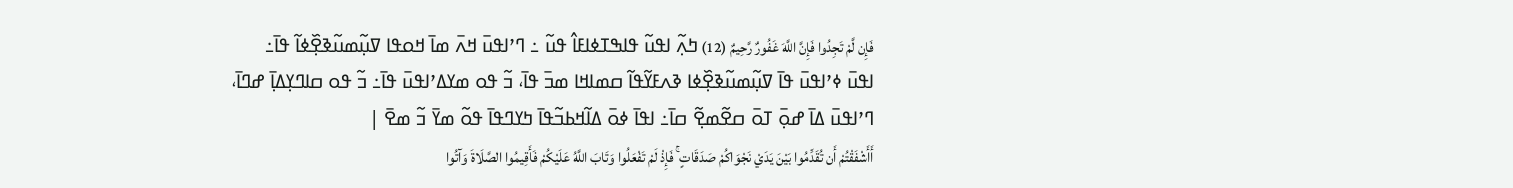فَإِن لَّمْ تَجِدُوا فَإِنَّ اللَّهَ غَفُورٌ رَّحِيمٌ (12) ߤߍ߲߬ ߊߟߎ߬ ߟߊߒߠߦߊߓߊ߮ ߟߎ߬ ߸ ߣߴߊߟߎ߫ ߞߍ߫ ߘߊ߫ ߞߋߟߊ ߜߎ߲߬ߘߎ߬ߢߐ߲߰ߦߊ߬ ߟߊ߫߸ ߊߟߎ߫ ߦߴߊߟߎ߫ ߟߊ߫ ߜߎ߲߬ߘߎ߬ߢߐ߲߰ߦߊ ߢߍߓߌ߬ߟߊ߬ ߛߘߊߞߊ ߘߏ߫ ߟߊ߫، ߏ߬ ߟߋ ߘߌߡߴߊߟߎ߫ ߟߊ߫߸ ߏ߬ ߟߋ ߛߊߣߌ߲ߡߊ߲߫ ߝߣߊ߫، ߣߴߊߟߎ߫ ߡߊ߫ ߝߋ߲߫ ߠߋ߫ ߛߐ߬ߘߐ߲߬ ߛߊ߫߸ ߊߟߊ߫ ߦߋ߫ ߡߊ߬ߞߕߏ߬ߟߊ߫ ߤߌߣߟߊ߫ ߟߋ߬ ߘߌ߫ ߏ߬ ߘߐ߫ |
أَأَشْفَقْتُمْ أَن تُقَدِّمُوا بَيْنَ يَدَيْ نَجْوَاكُمْ صَدَقَاتٍ ۚ فَإِذْ لَمْ تَفْعَلُوا وَتَابَ اللَّهُ عَلَيْكُمْ فَأَقِيمُوا الصَّلَاةَ وَآتُوا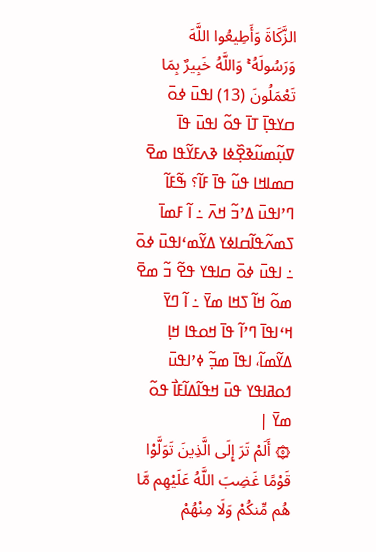الزَّكَاةَ وَأَطِيعُوا اللَّهَ وَرَسُولَهُ ۚ وَاللَّهُ خَبِيرٌ بِمَا تَعْمَلُونَ (13) ߊߟߎ߫ ߦߋ߫ ߛߌߟߊ߲߫ ߠߊ߫ ߟߋ߬ ߊߟߎ߫ ߟߊ߫ ߜߎ߲߬ߘߎ߬ߢߐ߲߰ߦߊ ߢߍߓߌ߬ߟߊ ߘߐ߫ ߛߘߊߞߊ ߟߎ߬ ߟߊ߫ ߓߊ߬؟ ߒ߬ߓߊ߬ ߣߴߊߟߎ߫ ߡߴߏ߬ ߞߍ߫ ߸ ߊ߬ ߓߘߊ߫ ߖߘߍ߬ߟߊ߬ߛߊߦߌ ߡߌ߬ߘߵߊߟߎ߫ ߦߋ߫ ߸ ߊߟߎ߫ ߦߋ߫ ߛߊߟߌ ߟߐ߬ ߏ߬ ߘߐ߫ ߘߋ߬ ߞߊ߬ ߖߞߊ ߘߌ߫ ߸ ߊ߬ ߣߌ߫ ߞߵߊߟߊ߫ ߣߴߊ߬ ߟߊ߫ ߞߋߟߊ ߞߊ߲ ߡߌ߬ߘߊ߬، ߊߟߊ߫ ߘߏ߲߬ ߦߴߊߟߎ߫ ߗߋߥߊߟߌ ߟߎ߫ ߞߟߊ߬ߡߊ߬ߓߊ߯ ߟߋ߬ ߘߌ߫ |
۞ أَلَمْ تَرَ إِلَى الَّذِينَ تَوَلَّوْا قَوْمًا غَضِبَ اللَّهُ عَلَيْهِم مَّا هُم مِّنكُمْ وَلَا مِنْهُمْ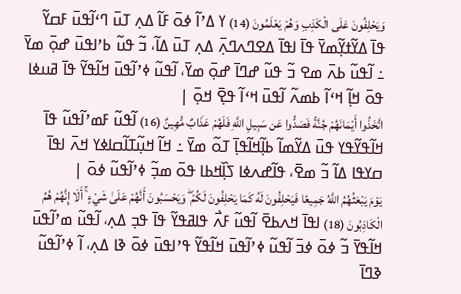وَيَحْلِفُونَ عَلَى الْكَذِبِ وَهُمْ يَعْلَمُونَ (14) ߌ ߡߴߊ߬ ߦߋ߫ ߓߊ߬ ߡߍ߲ ߠߎ߫ ߣߵߊ߬ߟߎ߫ ߓߛߌ߬ ߟߊ߫ ߡߌ߬ߙߌ߲߬ߘߌ߫ ߟߊ߫ ߊߟߊ߫ ߡߐߣߍߣߍ߲߫ ߡߍ߲ ߠߎ߫ ߡߊ߬، ߏ߬ ߟߎ߬ ߕߴߊߟߎ߫ ߝߋ߲߫ ߘߌ߫ ߸ ߊ߬ߟߎ߬ ߕߍ߫ ߘߐ ߏ߬ ߟߎ߬ ߝߣߊ߫ ߝߋ߲߫ ߘߌ߫، ߊ߬ߟߎ߬ ߦߴߊ߬ߟߎ߫ ߞߊ߬ߟߌ߬ ߟߊ߫ ߥߎߦߊ ߟߋ߫ ߞߊ߲߬ ߞߵߊ߬ ߕߘߍ߬ ߊ߬ߟߎ߫ ߞߵߊ߬ ߟߐ߲߫ ߞߋ߲߫ |
اتَّخَذُوا أَيْمَانَهُمْ جُنَّةً فَصَدُّوا عَن سَبِيلِ اللَّهِ فَلَهُمْ عَذَابٌ مُّهِينٌ (16) ߊ߬ߟߎ߬ ߓߘߴߊ߬ߟߎ߬ ߟߊ߫ ߞߊ߬ߟߌ߬ߟߌ ߟߎ߫ ߡߌ߬ߘߊ߬ ߕߊ߲߬ߞߊ߬ߟߊ߲߫ ߠߋ߬ ߘߌ߫ ߸ ߞߊ߬ ߞߎ߲߬ߠߊ߬ߛߊߦߌ ߞߍ߫ ߊߟߊ߫ ߛߌߟߊ ߡߊ߬ ߏ߬ ߘߐ߫، ߟߊ߬ߝߍߦߊ ߖߊ߲߰ߞߕߊ ߟߋ߫ ߘߏ߲߬ ߦߴߊ߬ߟߎ߬ ߦߋ߫ |
يَوْمَ يَبْعَثُهُمُ اللَّهُ جَمِيعًا فَيَحْلِفُونَ لَهُ كَمَا يَحْلِفُونَ لَكُمْ ۖ وَيَحْسَبُونَ أَنَّهُمْ عَلَىٰ شَيْءٍ ۚ أَلَا إِنَّهُمْ هُمُ الْكَاذِبُونَ (18) ߊߟߊ߫ ߞߍߕߐ߫ ߊ߬ߟߎ߬ ߓߍ߯ ߟߊߥߟߌ߬ ߟߊ߫ ߟߏ߲ ߡߍ߲، ߊ߬ߟߎ߬ ߘߴߊ߬ߟߎ߫ ߞߊ߬ߟߌ߫ ߏ߬ ߦߋ߫ ߦߏ߫ ߊ߬ߟߎ߬ ߦߴߊ߬ߟߎ߫ ߞߊ߬ߟߌ߬ ߟߴߊߟߎ߫ ߦߋ߫ ߢߊ ߡߍ߲، ߊ߬ ߦߴߊ߬ߟߎ߬ ߢߣߊ߫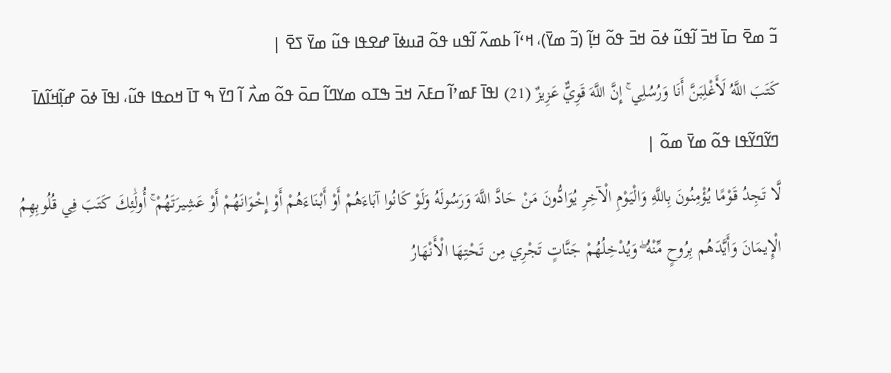ߏ߬ ߘߐ߫ ߛߊ߫ ߞߏ߫ ߊ߬ߟߎ߬ ߦߋ߫ ߞߏ߫ ߟߋ߬ ߞߊ߲߬ (ߏ߬ ߘߌ߫)، ߞߵߊ߬ ߕߘߍ߬ ߊ߬ߟߎ ߟߋ߬ ߥߎߦߊ߫ ߝߐߟߊ ߟߎ߬ ߘߌ߫ ߖߐ߫ |
كَتَبَ اللَّهُ لَأَغْلِبَنَّ أَنَا وَرُسُلِي ۚ إِنَّ اللَّهَ قَوِيٌّ عَزِيزٌ (21) ߊߟߊ߫ ߓߘߴߊ߬ ߛߓߍ߫ ߞߏ߫ ߒߠߋ ߘߌߣߊ߬ ߛߋ߫ ߟߋ߬ ߘߍ߯ ߊ߬ ߣߌ߫ ߒ ߠߊ߫ ߞߋߟߊ ߟߎ߬، ߊߟߊ߫ ߦߋ߫ ߝߊ߲߬ߞߊ߬ߡߊ߫ ߣߌ߬ߣߌ߬ߟߊ ߟߋ߬ ߘߌ߫ ߘߋ߬ |
لَّا تَجِدُ قَوْمًا يُؤْمِنُونَ بِاللَّهِ وَالْيَوْمِ الْآخِرِ يُوَادُّونَ مَنْ حَادَّ اللَّهَ وَرَسُولَهُ وَلَوْ كَانُوا آبَاءَهُمْ أَوْ أَبْنَاءَهُمْ أَوْ إِخْوَانَهُمْ أَوْ عَشِيرَتَهُمْ ۚ أُولَٰئِكَ كَتَبَ فِي قُلُوبِهِمُ الْإِيمَانَ وَأَيَّدَهُم بِرُوحٍ مِّنْهُ ۖ وَيُدْخِلُهُمْ جَنَّاتٍ تَجْرِي مِن تَحْتِهَا الْأَنْهَارُ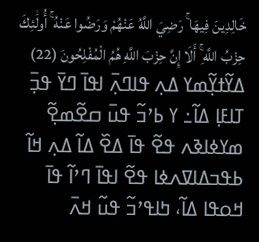خَالِدِينَ فِيهَا ۚ رَضِيَ اللَّهُ عَنْهُمْ وَرَضُوا عَنْهُ ۚ أُولَٰئِكَ حِزْبُ اللَّهِ ۚ أَلَا إِنَّ حِزْبَ اللَّهِ هُمُ الْمُفْلِحُونَ (22) ߡߌ߬ߙߌ߲߬ߘߌ ߡߍ߲ ߟߊߣߍ߲߫ ߊߟߊ߫ ߣߌ߫ ߟߏ߲߫ ߠߊߓߊ߲ ߡߊ߬߸ ߌ ߕߴߏ߬ ߟߎ߫ ߛߐ߬ߘߐ߲߬ ߘߌߦߊߢߍ ߟߐ߬ ߟߊ߫ ߡߐ߰ ߡߊ߬ ߡߍ߲ ߞߊ߬ ߕߟߏߡߊߜߍߦߊ ߟߐ߬ ߊߟߊ߫ ߣߴߊ߬ ߟߊ߫ ߞߋߟߊ ߡߊ߬، ߤߊߟߴߏ߬ ߟߎ߬ ߞߍ߫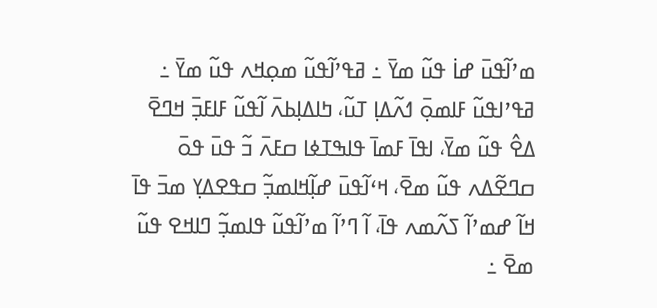ߘߴߊ߬ߟߎ߫ ߝߊ߭ ߟߎ߬ ߘߌ߫ ߸ ߥߟߴߊ߬ߟߎ߬ ߘߋ߲ߞߍ ߟߎ߬ ߘߌ߫ ߸ ߥߟߴߊߟߎ߬ ߓߊߘߋ߲߫ ߗߍ߬ߡߊ߲ ߠߎ߬، ߤߊߡߊ߲ߕߍ߫ ߊ߬ߟߎ߬ ߓߊߓߏ߲߫ ߞߣߐ߫ ߡߐ߮ ߟߎ߬ ߘߌ߫، ߊߟߊ߫ ߓߘߊ߫ ߟߊߒߠߦߊ ߛߓߍ߫ ߏ߬ ߟߎ߫ ߟߋ߫ ߛߣߐ߬ߡߍ ߟߎ߬ ߘߐ߫، ߞߵߊ߬ߟߎ߫ ߝߊ߲߬ߞߊߘߏ߲߬ ߛߟߐߡߌ߲ ߘߏ߫ ߟߊ߫ ߞߊ߬ ߝߘߴߊ߬ ߖߍ߬ߘߍ ߟߊ߫، ߊ߬ ߣߴߊ߬ ߘߴߊ߬ߟߎ߬ ߟߊߘߏ߲߬ ߣߊߞߐ ߟߎ߬ ߘߐ߫ ߸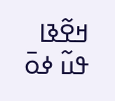ߞߐ߬ߢߊ ߟߎ߬ ߦߋ߫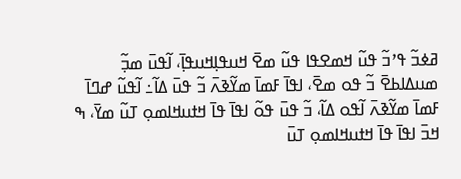ߥߦߏ߬ ߟߴߏ߬ ߟߎ߬ ߞߘߐߟߊ ߟߎ߬ ߘߐ߫ ߞߎߟߊ߲ߞߎߟߊ߲߫، ߊ߬ߟߎ߫ ߘߏ߲߬ ߘߎߡߊߕߐ߫ ߏ߬ ߟߋ ߘߐ߫، ߊߟߊ߫ ߓߘߊ߫ ߘߌ߬ߢߍ߫ ߏ߬ ߟߎ߫ ߡߊ߬߸ ߊ߬ߟߎ߬ ߝߣߊ߫ ߓߘߊ߫ ߘߌ߬ߢߍ߫ ߊ߬ߟߋ ߡߊ߬، ߏ߬ ߟߎ߫ ߟߋ߬ ߊߟߊ߫ ߟߊ߫ ߞߙߎߞߊߘߋ߲ ߠߎ߬ ߘߌ߫، ߒ ߞߏ߫ ߊߟߊ߫ ߟߊ߫ ߞߙߎߞߊߘߋ߲ ߠߎ߫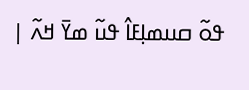ߟߋ߬ ߛߎߘߊ߲ߓߊ߮ ߟߎ߬ ߘߌ߫ ߞߍ߬ |